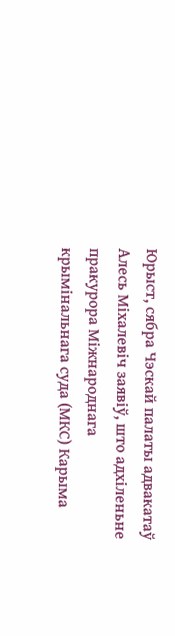Юрыст, сябра Чэскай палаты адвакатаў Алесь Міхалевіч заявіў, што адхіленьне пракурора Міжнароднага крымінальнага суда (МКС) Карыма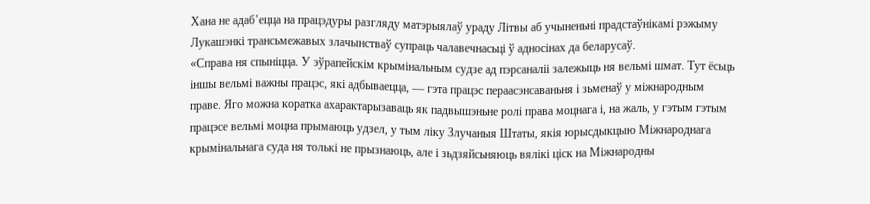Хана не адаб’ецца на працэдуры разгляду матэрыялаў ураду Літвы аб учыненьні прадстаўнікамі рэжыму Лукашэнкі трансьмежавых злачынстваў супраць чалавечнасьці ў адносінах да беларусаў.
«Справа ня спыніцца. У эўрапейскім крымінальным судзе ад пэрсаналіі залежыць ня вельмі шмат. Тут ёсьць іншы вельмі важны працэс, які адбываецца, — гэта працэс пераасэнсаваньня і зьменаў у міжнародным праве. Яго можна коратка ахарактарызаваць як падвышэньне ролі права моцнага і, на жаль, у гэтым гэтым працэсе вельмі моцна прымаюць удзел, у тым ліку Злучаныя Штаты, якія юрысдыкцыю Міжнароднага крымінальнага суда ня толькі не прызнаюць, але і зьдзяйсьняюць вялікі ціск на Міжнародны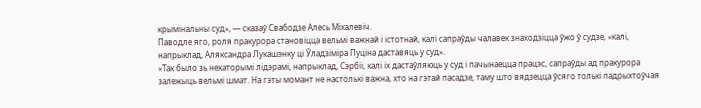крымінальны суд», — сказаў Свабодзе Алесь Міхалевіч.
Паводле яго, роля пракурора становіцца вельмі важнай і істотнай, калі сапраўды чалавек знаходзіцца ўжо ў судзе, «калі, напрыклад, Аляксандра Лукашэнку ці Ўладзіміра Пуціна даставяць у суд».
«Так было зь некаторымі лідэрамі, напрыклад, Сэрбіі, калі іх дастаўляюць у суд і пачынаецца працэс, сапраўды ад пракурора залежыць вельмі шмат. На гэты момант не настолькі важна, хто на гэтай пасадзе, таму што вядзецца ўсяго толькі падрыхтоўчая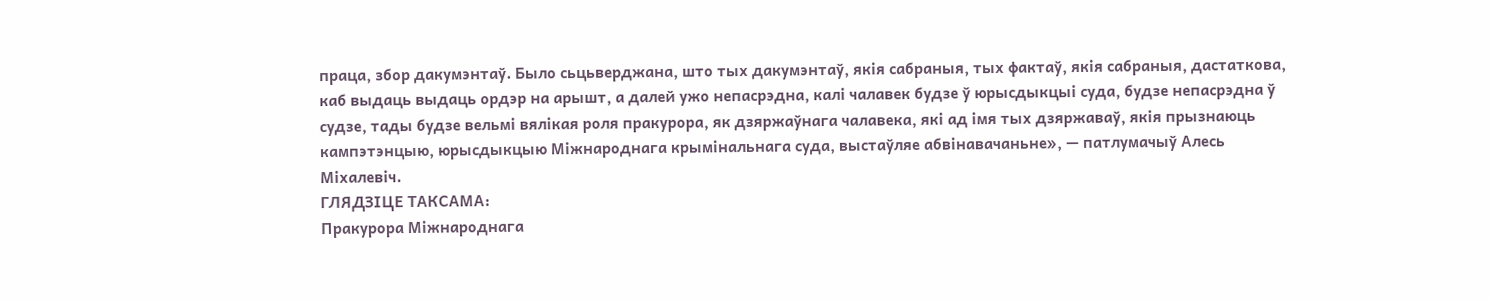праца, збор дакумэнтаў. Было сьцьверджана, што тых дакумэнтаў, якія сабраныя, тых фактаў, якія сабраныя, дастаткова, каб выдаць выдаць ордэр на арышт, а далей ужо непасрэдна, калі чалавек будзе ў юрысдыкцыі суда, будзе непасрэдна ў судзе, тады будзе вельмі вялікая роля пракурора, як дзяржаўнага чалавека, які ад імя тых дзяржаваў, якія прызнаюць кампэтэнцыю, юрысдыкцыю Міжнароднага крымінальнага суда, выстаўляе абвінавачаньне», — патлумачыў Алесь Міхалевіч.
ГЛЯДЗІЦЕ ТАКСАМА:
Пракурора Міжнароднага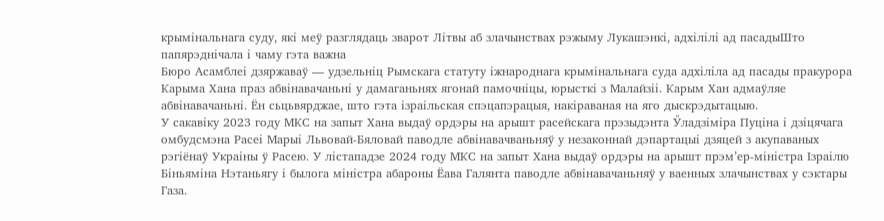крымінальнага суду, які меў разглядаць зварот Літвы аб злачынствах рэжыму Лукашэнкі, адхілілі ад пасадыШто папярэднічала і чаму гэта важна
Бюро Асамблеі дзяржаваў — удзельніц Рымскага статуту іжнароднага крымінальнага суда адхіліла ад пасады пракурора Карыма Хана праз абвінавачаньні у дамаганьнях ягонай памочніцы, юрысткі з Малайзіі. Карым Хан адмаўляе абвінавачаньні. Ён сьцьвярджае, што гэта ізраільская спэцапэрацыя, накіраваная на яго дыскрэдытацыю.
У сакавіку 2023 году МКС на запыт Хана выдаў ордэры на арышт расейскага прэзыдэнта Ўладзіміра Пуціна і дзіцячага омбудсмэна Расеі Марыі Львовай-Бяловай паводле абвінавачваньняў у незаконнай дэпартацыі дзяцей з акупаваных рэгіёнаў Украіны ў Расею. У лістападзе 2024 году МКС на запыт Хана выдаў ордэры на арышт прэм’ер-міністра Ізраілю Біньяміна Нэтаньягу і былога міністра абароны Ёава Галянта паводле абвінавачаньняў у ваенных злачынствах у сэктары Газа.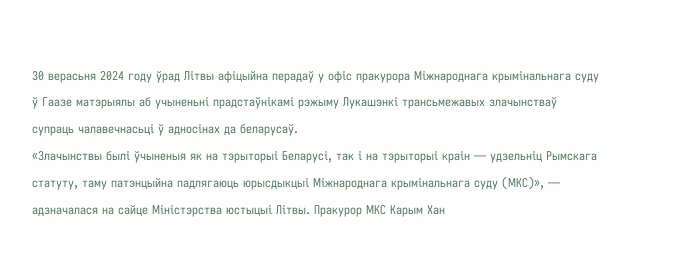30 верасьня 2024 году ўрад Літвы афіцыйна перадаў у офіс пракурора Міжнароднага крымінальнага суду ў Гаазе матэрыялы аб учыненьні прадстаўнікамі рэжыму Лукашэнкі трансьмежавых злачынстваў супраць чалавечнасьці ў адносінах да беларусаў.
«Злачынствы былі ўчыненыя як на тэрыторыі Беларусі, так і на тэрыторыі краін — удзельніц Рымскага статуту, таму патэнцыйна падлягаюць юрысдыкцыі Міжнароднага крымінальнага суду (МКС)», — адзначалася на сайце Міністэрства юстыцыі Літвы. Пракурор МКС Карым Хан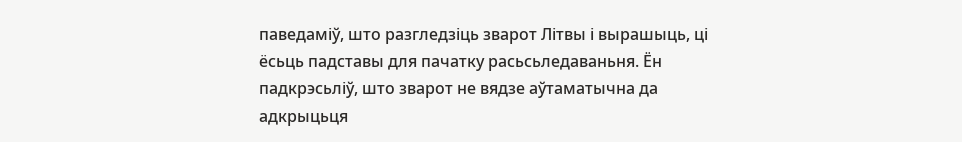паведаміў, што разгледзіць зварот Літвы і вырашыць, ці ёсьць падставы для пачатку расьсьледаваньня. Ён падкрэсьліў, што зварот не вядзе аўтаматычна да адкрыцьця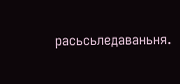расьсьледаваньня.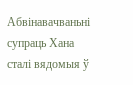Абвінавачваньні супраць Хана сталі вядомыя ў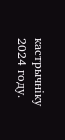кастрычніку 2024 году.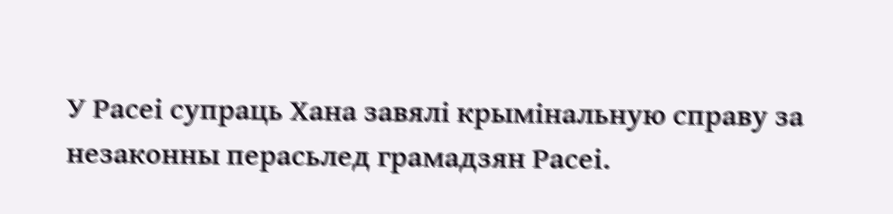У Расеі супраць Хана завялі крымінальную справу за незаконны перасьлед грамадзян Расеі.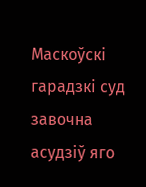Маскоўскі гарадзкі суд завочна асудзіў яго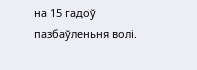на 15 гадоў пазбаўленьня волі.